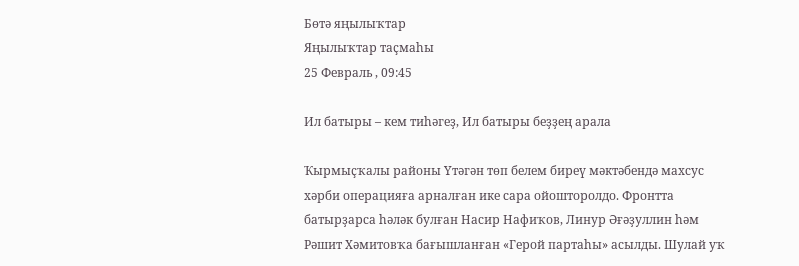Бөтә яңылыҡтар
Яңылыҡтар таҫмаһы
25 Февраль , 09:45

Ил батыры – кем тиһәгеҙ, Ил батыры беҙҙең арала

Ҡырмыҫҡалы районы Үтәгән төп белем биреү мәктәбендә махсус хәрби операцияға арналған ике сара ойошторолдо. Фронтта батырҙарса һәләк булған Насир Нафиҡов, Линур Әғәҙуллин һәм Рәшит Хәмитовҡа бағышланған «Герой партаһы» асылды. Шулай уҡ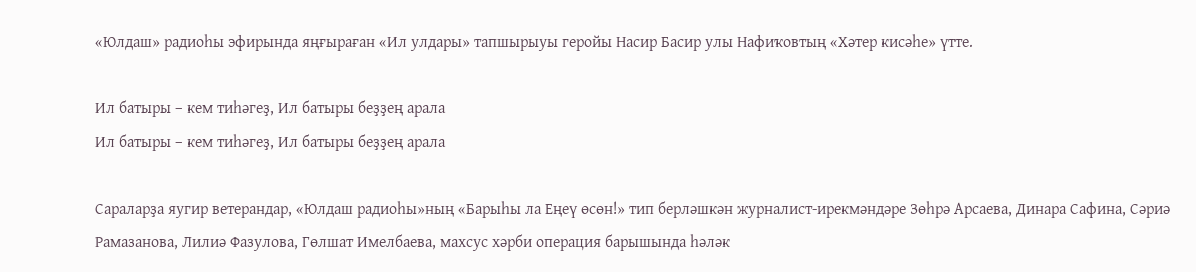«Юлдаш» радиоһы эфирында яңғыраған «Ил улдары» тапшырыуы геройы Насир Басир улы Нафиҡовтың «Хәтер кисәһе» үтте.

Ил батыры – кем тиһәгеҙ, Ил батыры беҙҙең арала
Ил батыры – кем тиһәгеҙ, Ил батыры беҙҙең арала

Сараларҙа яугир ветерандар, «Юлдаш радиоһы»ның «Барыһы ла Еңеү өсөн!» тип берләшкән журналист-ирекмәндәре Зөһрә Арсаева, Динара Сафина, Сәриә Рамазанова, Лилиә Фазулова, Гөлшат Имелбаева, махсус хәрби операция барышында һәләк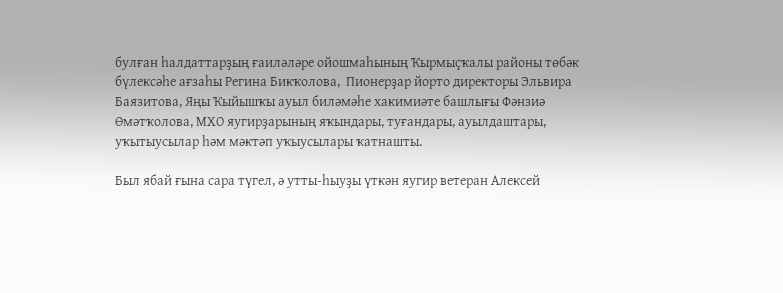булған һалдаттарҙың ғаиләләре ойошмаһының Ҡырмыҫҡалы районы төбәк бүлексәһе ағзаһы Регина Бикҡолова,  Пионерҙар йорто директоры Эльвира Баязитова, Яңы Ҡыйышҡы ауыл биләмәһе хакимиәте башлығы Фәнзиә Өмәтҡолова, МХО яугирҙарының яҡындары, туғандары, ауылдаштары, уҡытыусылар һәм мәктәп уҡыусылары ҡатнашты.

Был ябай ғына сара түгел, ә утты-һыуҙы үткән яугир ветеран Алексей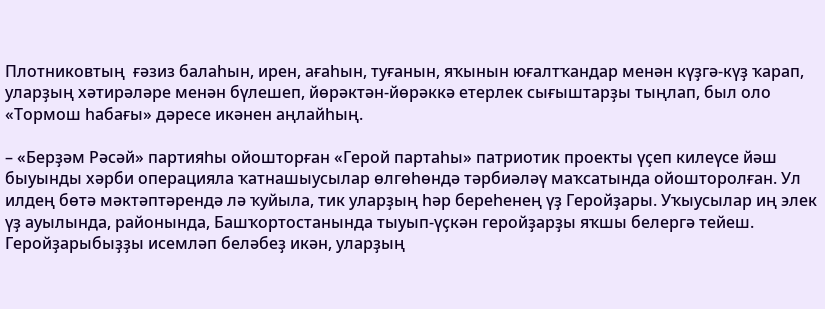Плотниковтың  ғәзиз балаһын, ирен, ағаһын, туғанын, яҡынын юғалтҡандар менән күҙгә-күҙ ҡарап, уларҙың хәтирәләре менән бүлешеп, йөрәктән-йөрәккә етерлек сығыштарҙы тыңлап, был оло «Тормош һабағы» дәресе икәнен аңлайһың.

– «Берҙәм Рәсәй» партияһы ойошторған «Герой партаһы» патриотик проекты үҫеп килеүсе йәш быуынды хәрби операцияла ҡатнашыусылар өлгөһөндә тәрбиәләү маҡсатында ойошторолған. Ул  илдең бөтә мәктәптәрендә лә ҡуйыла, тик уларҙың һәр береһенең үҙ Геройҙары. Уҡыусылар иң элек үҙ ауылында, районында, Башҡортостанында тыуып-үҫкән геройҙарҙы яҡшы белергә тейеш. Геройҙарыбыҙҙы исемләп беләбеҙ икән, уларҙың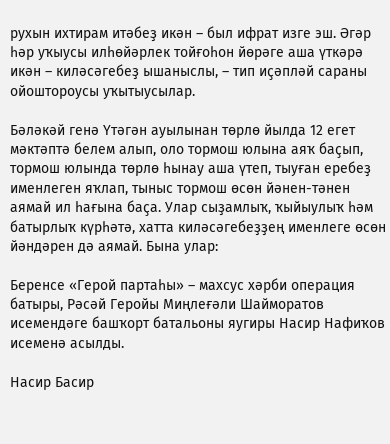рухын ихтирам итәбеҙ икән – был ифрат изге эш. Әгәр һәр уҡыусы илһөйәрлек тойғоһон йөрәге аша үткәрә икән – киләсәгебеҙ ышаныслы, – тип иҫәпләй сараны ойоштороусы уҡытыусылар.

Бәләкәй генә Үтәгән ауылынан төрлө йылда 12 егет мәктәптә белем алып, оло тормош юлына аяҡ баҫып, тормош юлында төрлө һынау аша үтеп, тыуған еребеҙ именлеген яҡлап, тыныс тормош өсөн йәнен-тәнен аямай ил һағына баҫа. Улар сыҙамлыҡ, ҡыйыулыҡ һәм батырлыҡ күрһәтә, хатта киләсәгебеҙҙең именлеге өсөн йәндәрен дә аямай. Бына улар:

Беренсе «Герой партаһы» – махсус хәрби операция батыры, Рәсәй Геройы Миңлеғәли Шайморатов исемендәге башҡорт батальоны яугиры Насир Нафиҡов исеменә асылды.

Насир Басир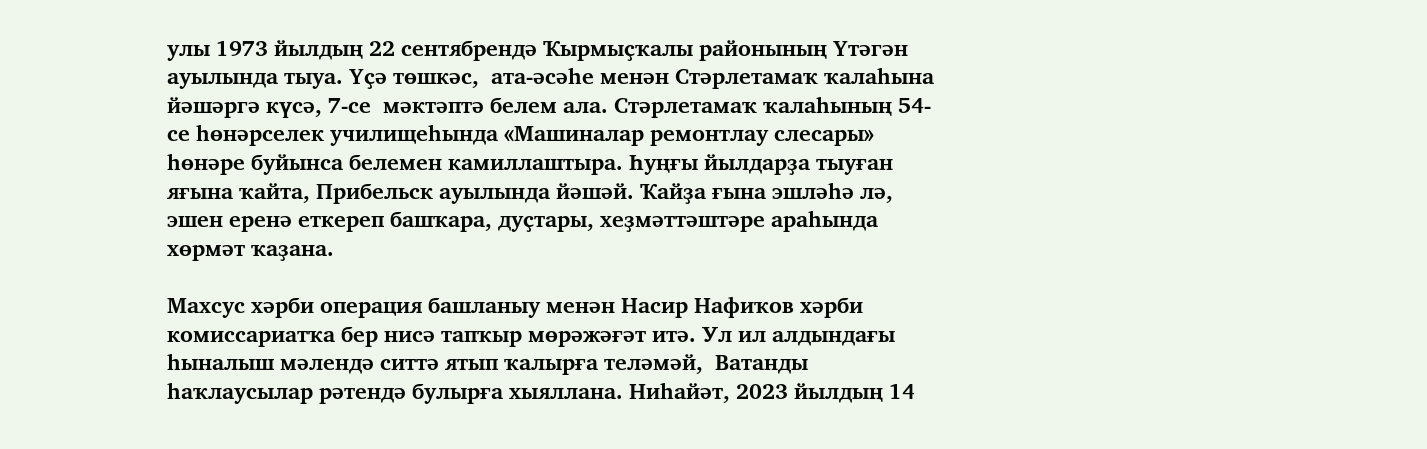улы 1973 йылдың 22 сентябрендә Ҡырмыҫҡалы районының Үтәгән ауылында тыуа. Үҫә төшкәс,  ата-әсәһе менән Стәрлетамаҡ ҡалаһына йәшәргә күсә, 7-се  мәктәптә белем ала. Стәрлетамаҡ ҡалаһының 54-се һөнәрселек училищеһында «Машиналар ремонтлау слесары» һөнәре буйынса белемен камиллаштыра. Һуңғы йылдарҙа тыуған яғына ҡайта, Прибельск ауылында йәшәй. Ҡайҙа ғына эшләһә лә, эшен еренә еткереп башҡара, дуҫтары, хеҙмәттәштәре араһында хөрмәт ҡаҙана.

Махсус хәрби операция башланыу менән Насир Нафиҡов хәрби комиссариатҡа бер нисә тапҡыр мөрәжәғәт итә. Ул ил алдындағы һыналыш мәлендә ситтә ятып ҡалырға теләмәй,  Ватанды һаҡлаусылар рәтендә булырға хыяллана. Ниһайәт, 2023 йылдың 14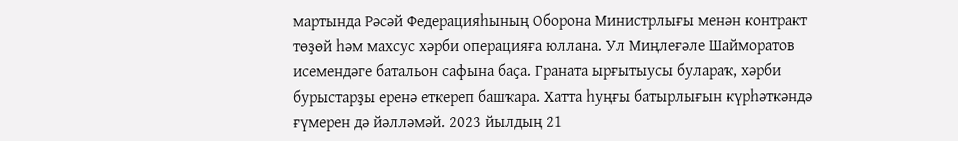мартында Рәсәй Федерацияһының Оборона Министрлығы менән контракт төҙөй һәм махсус хәрби операцияға юллана. Ул Миңлеғәле Шайморатов исемендәге батальон сафына баҫа. Граната ырғытыусы булараҡ, хәрби бурыстарҙы еренә еткереп башҡара. Хатта һуңғы батырлығын күрһәткәндә ғүмерен дә йәлләмәй. 2023 йылдың 21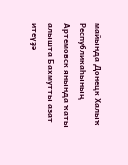майында Донецк Халыҡ Республикаһының Артемовск янында ҡаты алышта Бахмутты азат итеүҙә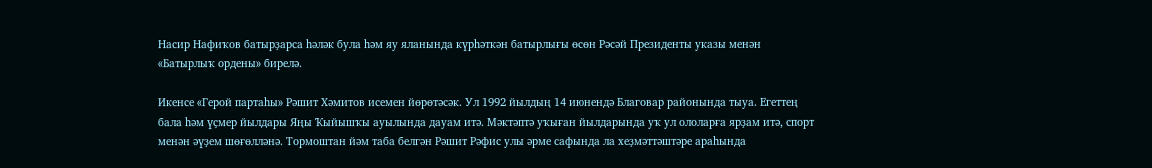Насир Нафиҡов батырҙарса һәләк була һәм яу яланында күрһәткән батырлығы өсөн Рәсәй Президенты указы менән «Батырлыҡ ордены» бирелә.

Икенсе «Герой партаһы» Рәшит Хәмитов исемен йөрөтәсәк. Ул 1992 йылдың 14 июнендә Благовар районында тыуа. Егеттең бала һәм үҫмер йылдары Яңы Ҡыйышҡы ауылында дауам итә. Мәктәптә уҡыған йылдарында уҡ ул ололарға ярҙам итә, спорт менән әүҙем шөғөлләнә. Тормоштан йәм таба белгән Рәшит Рәфис улы әрме сафында ла хеҙмәттәштәре араһында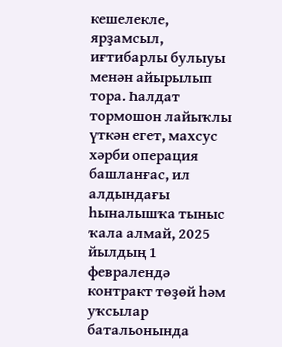кешелекле, ярҙамсыл, иғтибарлы булыуы менән айырылып тора. Һалдат тормошон лайыҡлы үткән егет, махсус хәрби операция башланғас, ил алдындағы һыналышҡа тыныс ҡала алмай, 2025 йылдың 1 февралендә   контракт төҙөй һәм уҡсылар батальонында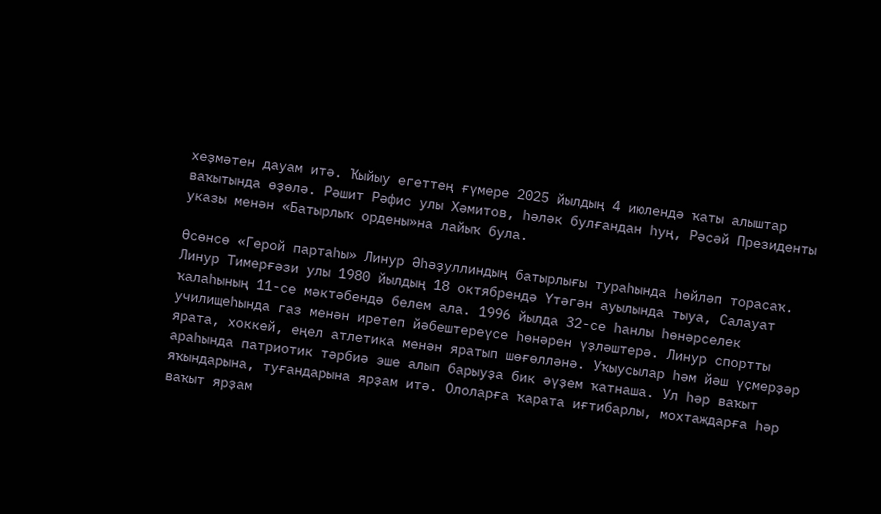хеҙмәтен дауам итә. Ҡыйыу егеттең ғүмере 2025 йылдың 4 июлендә ҡаты алыштар ваҡытында өҙөлә. Рәшит Рәфис улы Хәмитов, һәләк булғандан һуң, Рәсәй Президенты указы менән «Батырлыҡ ордены»на лайыҡ була.

Өсөнсө «Герой партаһы» Линур Әһәҙуллиндың батырлығы тураһында һөйләп торасаҡ. Линур Тимерғәзи улы 1980 йылдың 18 октябрендә Үтәгән ауылында тыуа, Салауат ҡалаһының 11-се мәктәбендә белем ала. 1996 йылда 32-се һанлы һөнәрселек училищеһында газ менән иретеп йәбештереүсе һөнәрен үҙләштерә. Линур спортты ярата, хоккей, еңел атлетика менән яратып шөғөлләнә. Уҡыусылар һәм йәш үҫмерҙәр араһында патриотик тәрбиә эше алып барыуҙа бик әүҙем ҡатнаша. Ул һәр ваҡыт яҡындарына, туғандарына ярҙам итә. Ололарға ҡарата иғтибарлы, мохтаждарға һәр ваҡыт ярҙам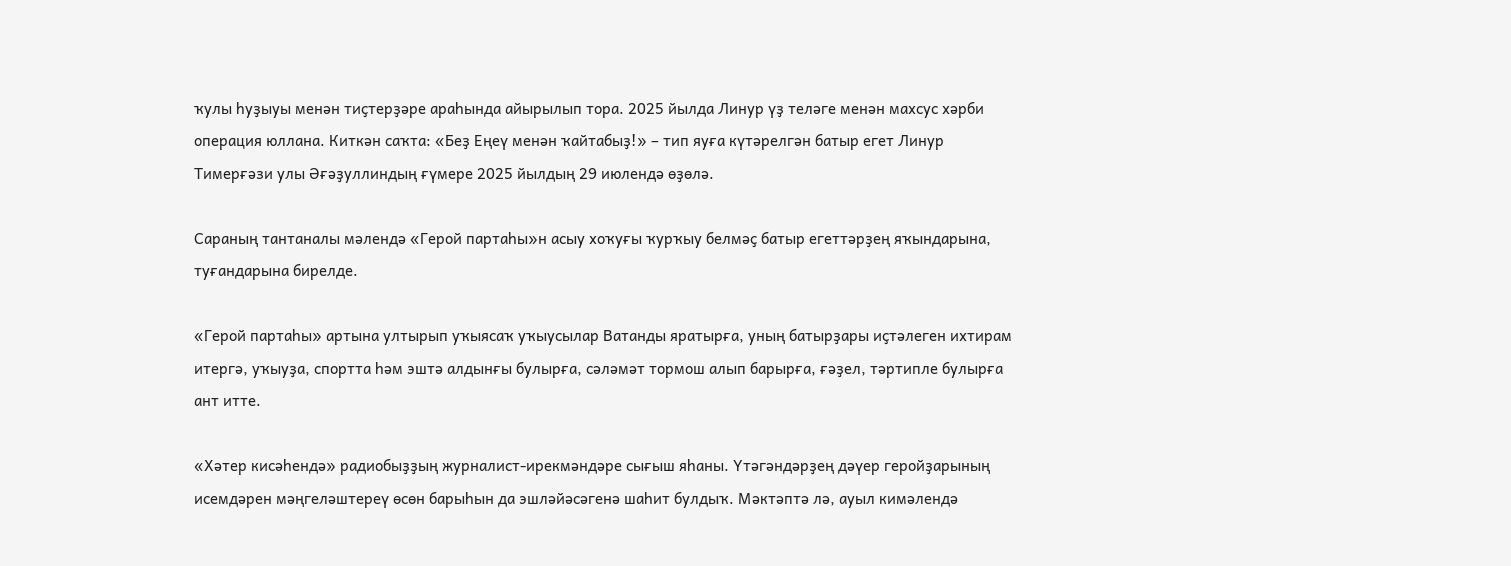ҡулы һуҙыуы менән тиҫтерҙәре араһында айырылып тора. 2025 йылда Линур үҙ теләге менән махсус хәрби операция юллана. Киткән саҡта: «Беҙ Еңеү менән ҡайтабыҙ!» – тип яуға күтәрелгән батыр егет Линур Тимерғәзи улы Әғәҙуллиндың ғүмере 2025 йылдың 29 июлендә өҙөлә.

Сараның тантаналы мәлендә «Герой партаһы»н асыу хоҡуғы ҡурҡыу белмәҫ батыр егеттәрҙең яҡындарына, туғандарына бирелде.

«Герой партаһы» артына ултырып уҡыясаҡ уҡыусылар Ватанды яратырға, уның батырҙары иҫтәлеген ихтирам итергә, уҡыуҙа, спортта һәм эштә алдынғы булырға, сәләмәт тормош алып барырға, ғәҙел, тәртипле булырға ант итте.

«Хәтер кисәһендә» радиобыҙҙың журналист-ирекмәндәре сығыш яһаны. Үтәгәндәрҙең дәүер геройҙарының исемдәрен мәңгеләштереү өсөн барыһын да эшләйәсәгенә шаһит булдыҡ. Мәктәптә лә, ауыл кимәлендә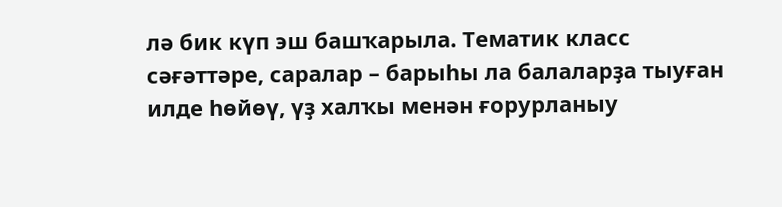лә бик күп эш башҡарыла. Тематик класс сәғәттәре, саралар – барыһы ла балаларҙа тыуған илде һөйөү, үҙ халҡы менән ғорурланыу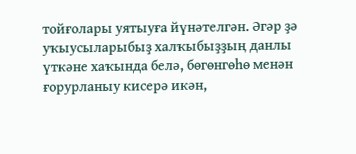тойғолары уятыуға йүнәтелгән. Әгәр ҙә уҡыусыларыбыҙ халҡыбыҙҙың данлы үткәне хаҡында белә, бөгөнгөһө менән ғорурланыу кисерә икән,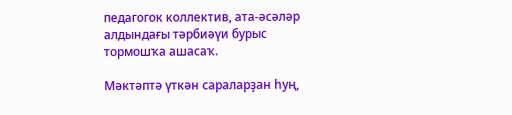педагогок коллектив, ата-әсәләр алдындағы тәрбиәүи бурыс тормошҡа ашасаҡ.

Мәктәптә үткән сараларҙан һуң,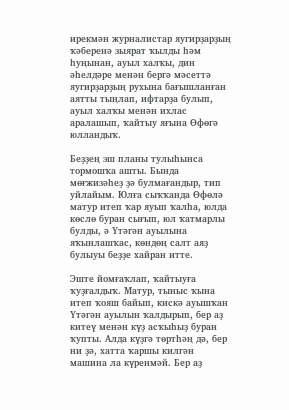ирекмән журналистар яугирҙарҙың ҡәберенә зыярат ҡылды һәм һуңынан, ауыл халҡы, дин әһелдәре менән бергә мәсеттә яугирҙарҙың рухына бағышланған аятты тыңлап, ифтарҙа булып, ауыл халҡы менән ихлас аралашып, ҡайтыу яғына Өфөгә юлландыҡ.

Беҙҙең эш планы тулыһынса тормошҡа ашты. Бында мөғжизәһеҙ ҙә булмағандыр, тип уйлайым. Юлға сыҡҡанда Өфөлә матур итеп ҡар яуып ҡалһа, юлда көслө буран сығып, юл ҡатмарлы булды, ә Үтәгән ауылына яҡынлашҡас, көндөң салт аяҙ булыуы беҙҙе хайран итте.

Эште йомғаҡлап, ҡайтыуға ҡуҙғалдыҡ. Матур, тыныс ҡына итеп ҡояш байып, кискә ауышҡан Үтәгән ауылын ҡалдырып, бер аҙ китеү менән күҙ асҡыһыҙ буран ҡупты. Алда күҙгә төртһәң дә, бер ни ҙә, хатта ҡаршы килгән машина ла күренмәй. Бер аҙ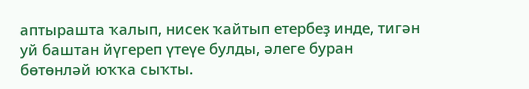аптырашта ҡалып, нисек ҡайтып етербеҙ инде, тигән уй баштан йүгереп үтеүе булды, әлеге буран бөтөнләй юҡҡа сыҡты.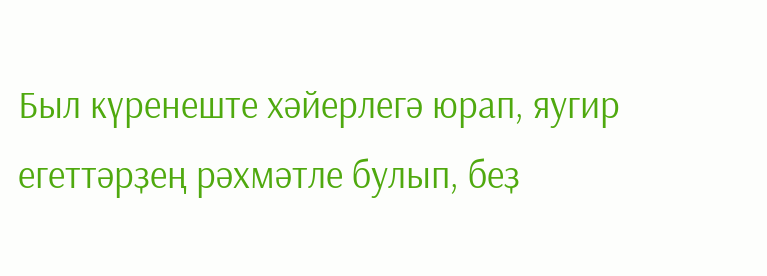Был күренеште хәйерлегә юрап, яугир егеттәрҙең рәхмәтле булып, беҙ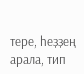тере, һеҙҙең арала, тип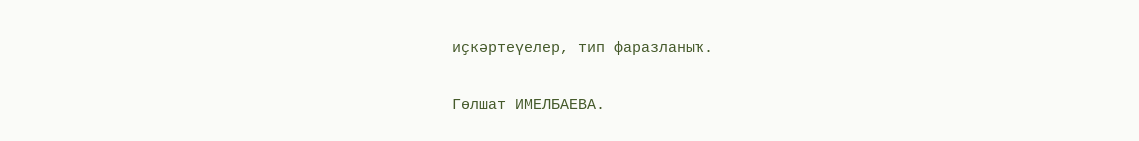иҫкәртеүелер, тип фаразланыҡ.

Гөлшат ИМЕЛБАЕВА.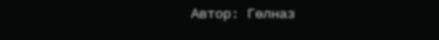Автор: Гөлназ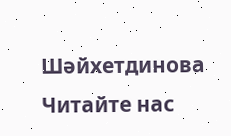Шәйхетдинова
Читайте нас